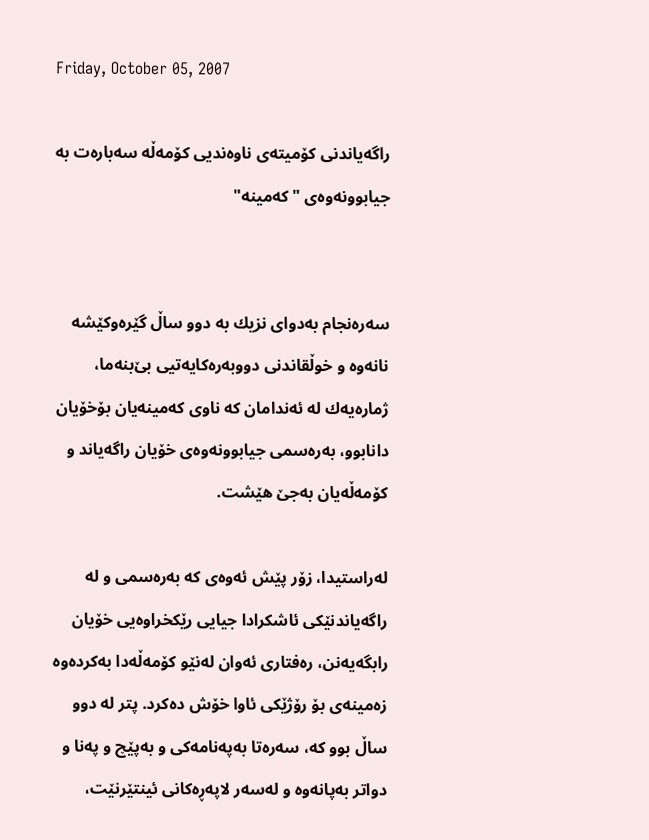Friday, October 05, 2007

راگه‌یاندنی‌ كۆمیته‌ی‌ ناوه‌ندیی‌ كۆمه‌ڵه‌ سه‌باره‌ت به‌ جیابوونه‌وه‌ی‌ "كه‌مینه‌"


سه‌ره‌نجام به‌دوای‌ نزیك به‌ دوو ساڵ‌ گێره‌وكێشه‌ نانه‌وه‌ و خوڵقاندنی‌ دووبه‌ره‌كایه‌تیی‌ بێ‌بنه‌ما، ژماره‌یه‌ك له‌ ئه‌ندامان كه‌ ناوی‌ كه‌مینه‌یان بۆخۆیان دانابوو، به‌ره‌سمی‌ جیابوونه‌وه‌ی‌ خۆیان راگه‌یاند و كۆمه‌ڵه‌یان به‌جێ‌ هێشت.

له‌راستیدا، زۆر پێش ئه‌وه‌ی‌ كه‌ به‌ره‌سمی‌ و له‌ راگه‌یاندنێكی‌ ئاشكرادا جیایی‌ رێكخراوه‌یی‌ خۆیان رابگه‌یه‌نن، ره‌فتاری‌ ئه‌وان له‌نێو كۆمه‌ڵه‌دا به‌كرده‌وه‌ زه‌مینه‌ی‌ بۆ رۆژێكی‌ ئاوا خۆش ده‌كرد. پتر له‌ دوو ساڵ‌ بوو كه‌، سه‌ره‌تا به‌په‌نامه‌كی‌ و به‌پێچ و په‌نا و دواتر به‌پانه‌وه‌ و له‌سه‌ر لاپه‌ڕه‌كانی‌ ئینتێرنێت،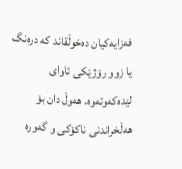فه‌زایه‌كیان ده‌خوڵقاند كه‌ دره‌نگ یا زوو رۆژێكی‌ ئاوای‌ لێده‌كه‌وته‌وه‌. هه‌وڵ‌ دان بۆ هه‌ڵخراندنی‌ ناكۆكی‌ و گه‌وره‌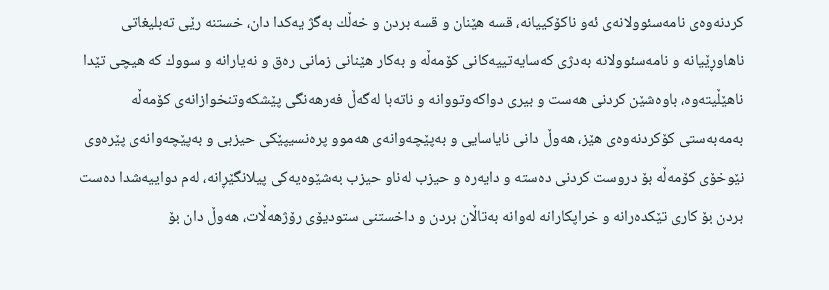كردنه‌وه‌ی‌ نامه‌سئوولانه‌ی‌ ئه‌و ناكۆكییانه‌، قسه‌ هێنان و قسه‌ بردن و خه‌ڵك به‌گژ یه‌كدا دان، خستنه‌ رێی‌ ته‌بلیغاتی‌ ناهاوڕێیانه‌ و نامه‌سئوولانه‌ به‌دژی‌ كه‌سایه‌تییه‌كانی‌ كۆمه‌ڵه‌ و به‌كار هێنانی‌ زمانی‌ ره‌ق و نه‌یارانه‌ و سووك كه‌ هیچی‌ تێدا ناهێڵیته‌وه‌، باوه‌شێن كردنی‌ هه‌ست و بیری‌ دواكه‌وتووانه‌ و ناته‌با له‌گه‌ڵ‌ فه‌رهه‌نگی‌ پێشكه‌وتنخوازانه‌ی‌ كۆمه‌ڵه‌ به‌مه‌به‌ستی‌ كۆكردنه‌وه‌ی‌ هێز، هه‌وڵ‌ دانی‌ نایاسایی‌ و به‌پێچه‌وانه‌ی‌ هه‌موو پره‌نسیپێكی‌ حیزبی‌ و به‌پێچه‌وانه‌ی‌ پێره‌وی‌ نێوخۆی‌ كۆمه‌ڵه‌ بۆ دروست كردنی‌ ده‌سته‌ و دایه‌ره‌ و حیزب له‌ناو حیزب به‌شێوه‌یه‌كی‌ پیلانگێڕانه‌، له‌م دواییه‌شدا ده‌ست بردن بۆ كاری‌ تێكده‌رانه‌ و خراپكارانه‌ له‌وانه‌ به‌تاڵان بردن و داخستنی‌ ستودیۆی‌ رۆژهه‌ڵات، هه‌وڵ‌ دان بۆ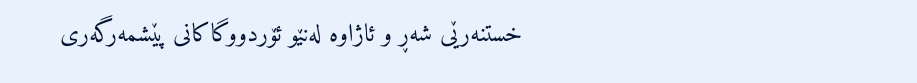خستنه‌رێی‌ شه‌ڕ و ئاژاوه‌ له‌نێو ئۆردووگاكانی‌ پێشمه‌رگه‌ری‌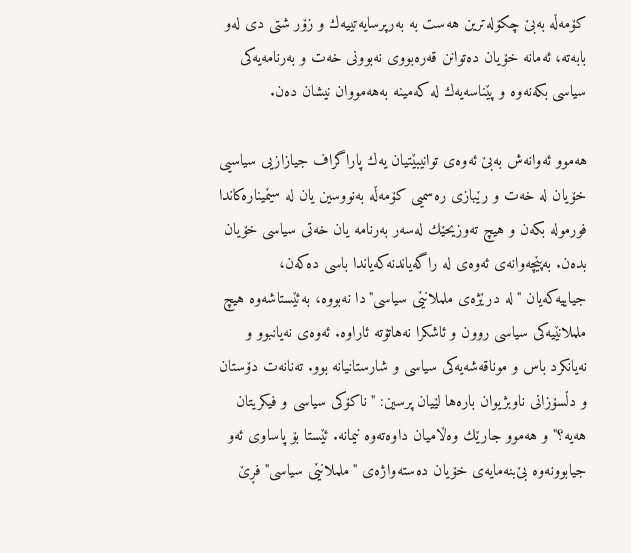كۆمه‌ڵه‌ به‌بێ‌ چكۆله‌ترین هه‌ست به‌ به‌رپرسایه‌تییه‌ك و زۆر شتی‌ دی‌ له‌و بابه‌ته‌، ئه‌مانه‌ خۆیان ده‌توانن قه‌ره‌بووی‌ نه‌بوونی‌ خه‌ت و به‌رنامه‌یه‌كی‌ سیاسی‌ بكه‌نه‌وه‌ و پێناسه‌یه‌ك له‌ كه‌مینه‌ به‌هه‌مووان نیشان ده‌ن.

هه‌موو ئه‌وانه‌ش به‌بێ‌ ئه‌وه‌ی‌ توانیبێتیان یه‌ك پاراگراف جیازازیی‌ سیاسیی‌ خۆیان له‌ خه‌ت و رێبازی‌ ره‌سمیی‌ كۆمه‌ڵه‌ به‌نووسین یان له‌ سێمیناره‌كاندا فورموله‌ بكه‌ن و هیچ ته‌وزیحێك له‌سه‌ر به‌رنامه‌ یان خه‌تی‌ سیاسی‌ خۆیان بده‌ن. به‌پێچه‌وانه‌ی‌ ئه‌وه‌ی‌ له‌ راگه‌یاندنه‌كه‌یاندا باسی‌ ده‌كه‌ن، جیاییه‌كه‌یان "له‌ درێژه‌ی‌ ململانێی‌ سیاسی‌"دا نه‌بووه‌، به‌ئێستاشه‌وه‌ هیچ ململانێیه‌كی‌ سیاسی‌ روون و ئاشكرا نه‌هاتۆته‌ ئاراوه‌. ئه‌وه‌ی‌ نه‌یانبوو و نه‌یانكرد باس و موناقه‌شه‌یه‌كی‌ سیاسی‌ و شارستانیانه‌ بوو. ته‌نانه‌ت دۆستان و دڵسۆزانی‌ ناوبژیوان باره‌ها لێیان پرسین: "ناكۆكی‌ سیاسی‌ و فیكریتان هه‌یه‌؟" و هه‌موو جارێك وه‌ڵامیان داوه‌ته‌وه‌ نیمانه‌. ئێستا بۆ پاساوی‌ ئه‌و جیابوونه‌وه‌ بێ‌بنه‌مایه‌ی‌ خۆیان ده‌سته‌واژه‌ی‌ "ململانێی‌ سیاسی‌" فڕێ‌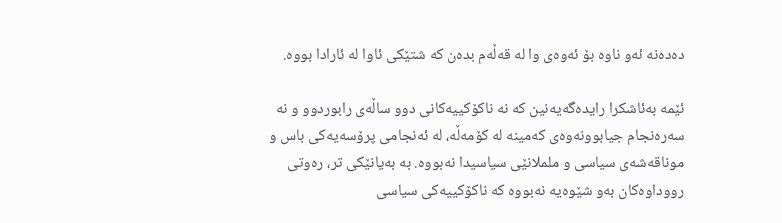ده‌ده‌نه‌ ئه‌و ناوه‌ بۆ ئه‌وه‌ی‌ وا له‌ قه‌ڵه‌م بده‌ن كه‌ شتێكی‌ ئاوا له‌ ئارادا بووه.

ئێمه‌ به‌ئاشكرا رایده‌گه‌یه‌نین كه‌ نه‌ ناكۆكییه‌كانی‌ دوو ساڵه‌ی‌ رابوردوو و نه‌ سه‌ره‌نجام جیابوونه‌وه‌ی‌ كه‌مینه‌ له‌ كۆمه‌ڵه‌، له‌ ئه‌نجامی‌ پرۆسه‌یه‌كی‌ باس و موناقه‌شه‌ی‌ سیاسی‌ و ململانێی‌ سیاسیدا نه‌بووه‌. به‌ به‌یانێكی‌ تر، ره‌وتی‌ رووداوه‌كان به‌و شێوه‌یه‌ نه‌بووه‌ كه‌ ناكۆكییه‌كی‌ سیاسی‌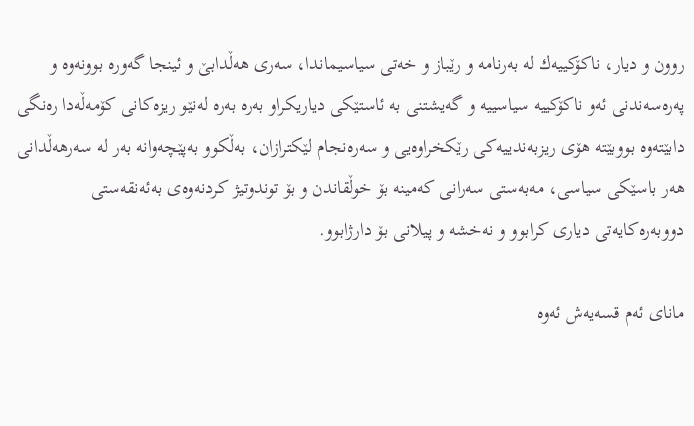روون و دیار، ناكۆكییه‌ك له‌ به‌رنامه‌ و رێباز و خه‌تی‌ سیاسیماندا، سه‌ری‌ هه‌ڵدابێ‌ و ئینجا گه‌وره‌ بوونه‌وه‌ و په‌ره‌سه‌ندنی‌ ئه‌و ناكۆكییه‌ سیاسییه‌ و گه‌یشتنی‌ به‌ ئاستێكی‌ دیاریكراو به‌ره‌ به‌ره‌ له‌نێو ریزه‌كانی‌ كۆمه‌ڵه‌دا ره‌نگی‌ دابێته‌وه‌ بووبێته‌ هۆی‌ ریزبه‌ندییه‌كی‌ رێكخراوه‌یی‌ و سه‌ره‌نجام لێكترازان، به‌ڵكوو به‌پێچه‌وانه‌ به‌ر له‌ سه‌رهه‌ڵدانی‌ هه‌ر باسێكی‌ سیاسی‌، مه‌به‌ستی‌ سه‌رانی‌ كه‌مینه‌ بۆ خوڵقاندن و بۆ توندوتیژ كردنه‌وه‌ی‌ به‌ئه‌نقه‌ستی‌ دووبه‌ره‌كایه‌تی‌ دیاری‌ كرابوو و نه‌خشه‌ و پیلانی‌ بۆ دارژابوو.

مانای‌ ئه‌م قسه‌یه‌ش ئه‌وه‌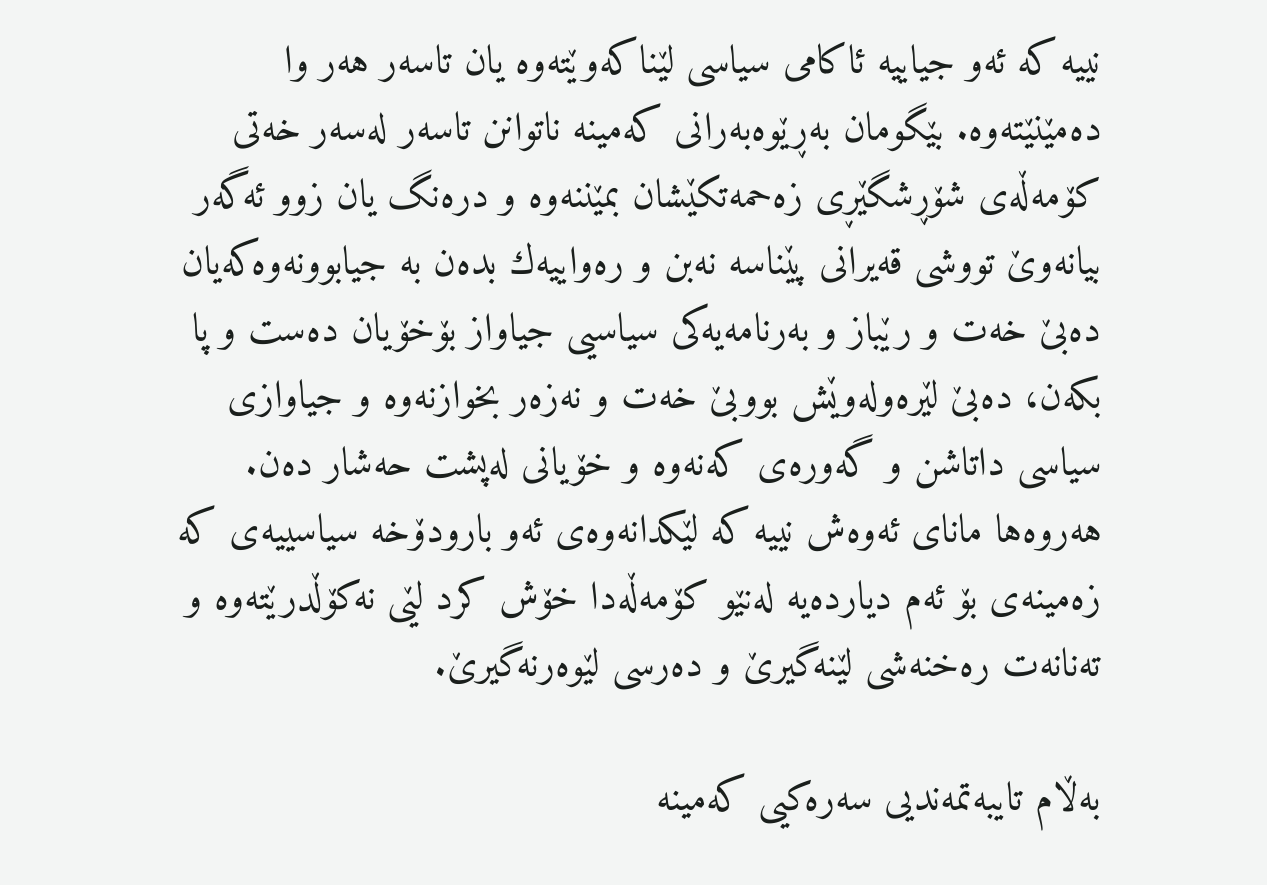نییه‌ كه‌ ئه‌و جیاییه‌ ئاكامی‌ سیاسی‌ لێناكه‌وێته‌وه‌ یان تاسه‌ر هه‌ر وا ده‌مێنێته‌وه‌. بێگومان به‌ڕێوه‌به‌رانی‌ كه‌مینه‌ ناتوانن تاسه‌ر له‌سه‌ر خه‌تی‌ كۆمه‌ڵه‌ی‌ شۆڕشگێڕی‌ زه‌حمه‌تكێشان بمێننه‌وه‌ و دره‌نگ یان زوو ئه‌گه‌ر بیانه‌وێ‌ تووشی‌ قه‌یرانی‌ پێناسه‌ نه‌بن و ره‌واییه‌ك بده‌ن به‌ جیابوونه‌وه‌كه‌یان ده‌بێ‌ خه‌ت و رێباز و به‌رنامه‌یه‌كی‌ سیاسیی‌ جیاواز بۆخۆیان ده‌ست و پا بكه‌ن، ده‌بێ‌ لێره‌وله‌وێش بووبێ‌ خه‌ت و نه‌زه‌ر بخوازنه‌وه‌ و جیاوازی‌ سیاسی‌ داتاشن و گه‌وره‌ی‌ كه‌نه‌وه‌ و خۆیانی‌ له‌پشت حه‌شار ده‌ن. هه‌روه‌ها مانای‌ ئه‌وه‌ش نییه‌ كه‌ لێكدانه‌وه‌ی‌ ئه‌و بارودۆخه‌ سیاسییه‌ی‌ كه‌ زه‌مینه‌ی‌ بۆ ئه‌م دیارده‌یه‌ له‌نێو كۆمه‌ڵه‌دا خۆش كرد لێی‌ نه‌كۆڵدرێته‌وه‌ و ته‌نانه‌ت ره‌خنه‌شی‌ لێنه‌گیرێ‌ و ده‌رسی‌ لێوه‌رنه‌گیرێ‌.

به‌ڵام تایبه‌تمه‌ندیی‌ سه‌ره‌كیی‌ كه‌مینه‌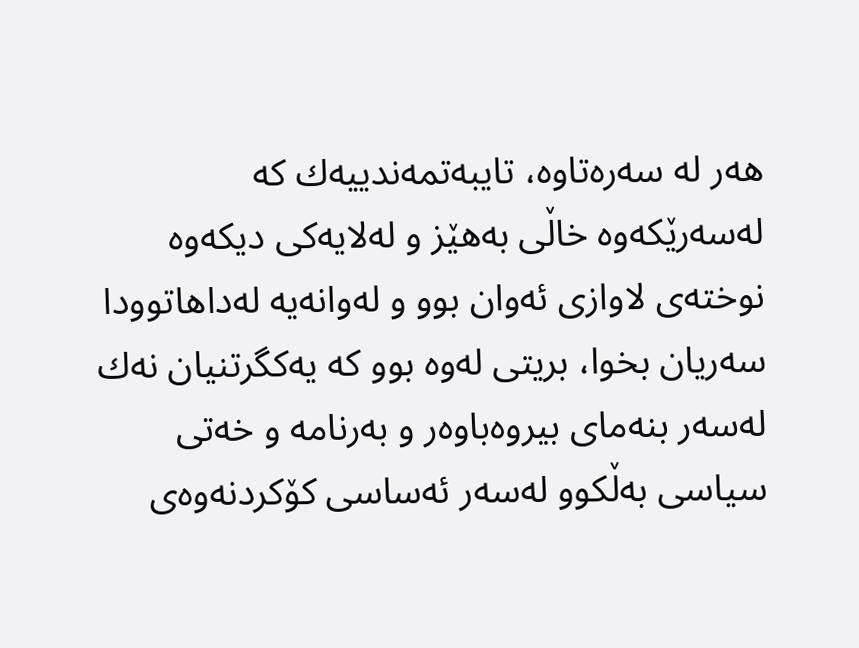هه‌ر له‌ سه‌ره‌تاوه‌، تایبه‌تمه‌ندییه‌ك كه‌ له‌سه‌رێكه‌وه‌ خاڵی‌ به‌هێز و له‌لایه‌كی‌ دیكه‌وه‌ نوخته‌ی‌ لاوازی‌ ئه‌وان بوو و له‌وانه‌یه‌ له‌داهاتوودا سه‌ریان بخوا، بریتی‌ له‌وه‌ بوو كه‌ یه‌كگرتنیان نه‌ك له‌سه‌ر بنه‌مای‌ بیروه‌باوه‌ر و به‌رنامه‌ و خه‌تی‌ سیاسی‌ به‌ڵكوو له‌سه‌ر ئه‌ساسی‌ كۆكردنه‌وه‌ی‌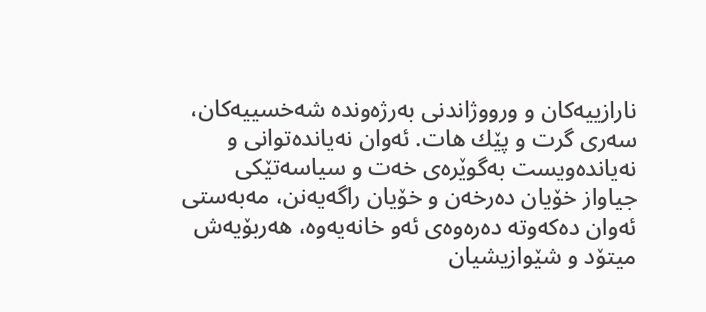نارازییه‌كان و ورووژاندنی‌ به‌رژه‌ونده‌ شه‌خسییه‌كان، سه‌ری‌ گرت و پێك هات. ئه‌وان نه‌یانده‌توانی‌ و نه‌یانده‌ویست به‌گوێره‌ی‌ خه‌ت و سیاسه‌تێكی‌ جیاواز خۆیان ده‌رخه‌ن و خۆیان راگه‌یه‌نن، مه‌به‌ستی‌ ئه‌وان ده‌كه‌وته‌ ده‌ره‌وه‌ی‌ ئه‌و خانه‌یه‌وه‌، هه‌ربۆیه‌ش میتۆد و شێوازیشیان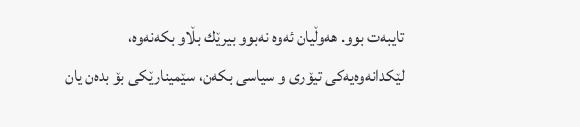تایبه‌ت بوو. هه‌وڵیان ئه‌وه‌ نه‌بوو بیرێك بڵاو بكه‌نه‌وه‌، لێكدانه‌وه‌یه‌كی‌ تیۆری‌ و سیاسی‌ بكه‌ن، سێمینارێكی‌ بۆ بده‌ن یان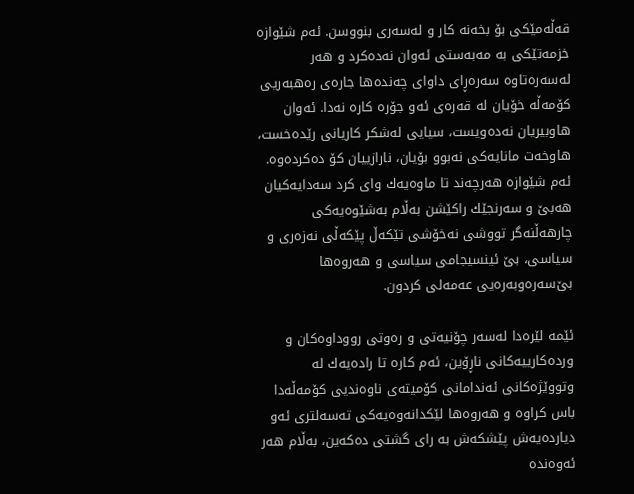قه‌ڵه‌مێكی‌ بۆ بخه‌نه‌ كار و له‌سه‌ری‌ بنووسن. ئه‌م شێوازه‌ خزمه‌تێكی‌ به‌ مه‌به‌ستی‌ ئه‌وان نه‌ده‌كرد و هه‌ر له‌سه‌ره‌تاوه‌ سه‌ره‌ڕای‌ داوای‌ چه‌نده‌ها جاره‌ی‌ ره‌هبه‌ریی‌ كۆمه‌ڵه‌ خۆیان له‌ قه‌ره‌ی‌ ئه‌و جۆره‌ كاره‌ نه‌دا. ئه‌وان هاوبیریان نه‌ده‌ویست، سیایی‌ له‌شكر كاریانی‌ رێده‌خست، هاوخه‌ت مانایه‌كی‌ نه‌بوو بۆیان، نارازییان كۆ ده‌كرده‌وه‌. ئه‌م شێوازه‌ هه‌رچه‌ند تا ماوه‌یه‌ك وای‌ كرد سه‌دایه‌كیان هه‌بێ‌ و سه‌رنجێك راكێشن به‌ڵام به‌شێوه‌یه‌كی‌ چارهه‌ڵنه‌گر تووشی‌ نه‌خۆشی‌ تێكه‌ڵ‌ پێكه‌ڵی‌ نه‌زه‌ری‌ و سیاسی‌، بێ‌ ئینسیجامی‌ سیاسی‌ و هه‌روه‌ها بێ‌سه‌ره‌وبه‌ره‌یی‌ عه‌مه‌لی‌ كردون.

ئێمه‌ لێره‌دا له‌سه‌ر چۆنیه‌تی‌ و ره‌وتی‌ رووداوه‌كان و ورده‌كارییه‌كانی‌ ناڕۆین، ئه‌م كاره‌ تا راده‌یه‌ك له‌ وتووێژه‌كانی‌ ئه‌ندامانی‌ كۆمیته‌ی‌ ناوه‌ندیی‌ كۆمه‌ڵه‌دا باس كراوه‌ و هه‌روه‌ها لێكدانه‌وه‌یه‌كی‌ ته‌سه‌لتری‌ ئه‌و دیارده‌یه‌ش پێشكه‌ش به‌ رای‌ گشتی‌ ده‌كه‌ین، به‌ڵام هه‌ر ئه‌وه‌نده‌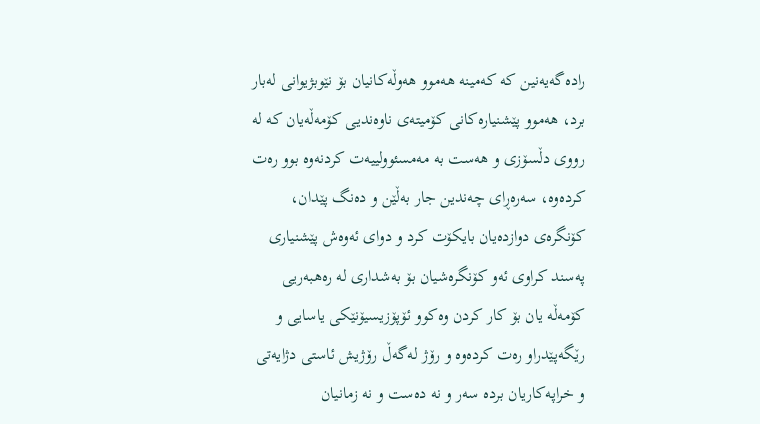راده‌گه‌یه‌نین كه‌ كه‌مینه‌ هه‌موو هه‌وڵه‌كانیان بۆ نێوبژیوانی‌ له‌بار برد، هه‌موو پێشنیاره‌كانی‌ كۆمیته‌ی‌ ناوه‌ندیی‌ كۆمه‌ڵه‌یان كه‌ له‌ رووی‌ دڵسۆزی‌ و هه‌ست به‌ مه‌مسئوولییه‌ت كردنه‌وه‌ بوو ره‌ت كرده‌وه‌، سه‌ره‌ڕای‌ چه‌ندین جار به‌ڵێن و ده‌نگ پێدان، كۆنگره‌ی‌ دوازده‌یان بایكۆت كرد و دوای‌ ئه‌وه‌ش پێشنیاری‌ په‌سند كراوی‌ ئه‌و كۆنگره‌شیان بۆ به‌شداری‌ له‌ ره‌هبه‌ریی‌ كۆمه‌ڵه‌ یان بۆ كار كردن وه‌كوو ئۆپۆزیسیۆنێكی‌ یاسایی‌ و رێگه‌پێدراو ره‌ت كرده‌وه‌ و رۆژ له‌گه‌ڵ‌ رۆژیش ئاستی‌ دژایه‌تی‌ و خراپه‌كاریان برده‌ سه‌ر و نه‌ ده‌ست و نه‌ زمانیان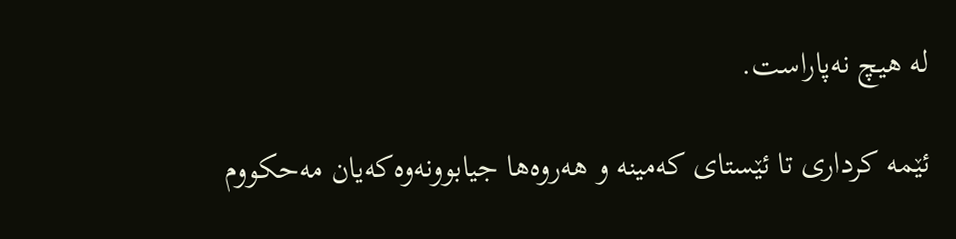له‌ هیچ نه‌پاراست.

ئێمه‌ كرداری‌ تا ئێستای‌ كه‌مینه‌ و هه‌روه‌ها جیابوونه‌وه‌كه‌یان مه‌حكووم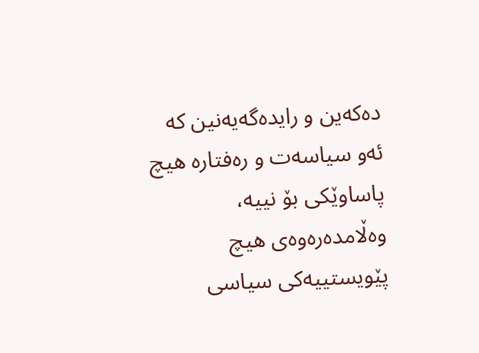ده‌كه‌ین و رایده‌گه‌یه‌نین كه‌ ئه‌و سیاسه‌ت و ره‌فتاره‌ هیچ پاساوێكی‌ بۆ نییه‌، وه‌ڵامده‌ره‌وه‌ی‌ هیچ پێویستییه‌كی‌ سیاسی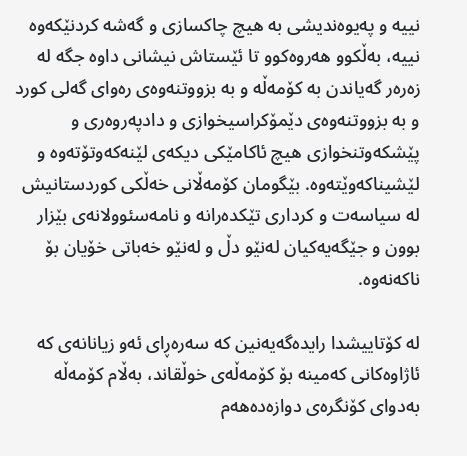نییه‌ و په‌یوه‌ندیشی‌ به‌ هیچ چاكسازی‌ و گه‌شه‌ كردنێكه‌وه‌ نییه‌، به‌ڵكوو هه‌روه‌كوو تا ئێستاش نیشانی‌ داوه‌ جگه‌ له‌ زه‌ره‌ر گه‌یاندن به‌ كۆمه‌ڵه‌ و به‌ بزووتنه‌وه‌ی‌ ره‌وای‌ گه‌لی‌ كورد و به‌ بزووتنه‌وه‌ی‌ دێمۆكراسیخوازی‌ و دادپه‌روه‌ری‌ و پێشكه‌وتنخوازی‌ هیچ ئاكامێكی‌ دیكه‌ی‌ لێنه‌كه‌وتۆته‌وه‌ و لێشیناكه‌وێته‌وه‌. بێگومان كۆمه‌ڵانی‌ خه‌ڵكی‌ كوردستانیش له‌ سیاسه‌ت و كرداری‌ تێكده‌رانه‌ و نامه‌سئوولانه‌ی‌ بێزار بوون و جێگه‌یه‌كیان له‌نێو دڵ‌ و له‌نێو خه‌باتی‌ خۆیان بۆ ناكه‌نه‌وه‌.

له‌ كۆتاییشدا رایده‌گه‌یه‌نین كه‌ سه‌ره‌ڕای‌ ئه‌و زیانانه‌ی‌ كه‌ ئاژاوه‌كانی‌ كه‌مینه‌ بۆ كۆمه‌ڵه‌ی‌ خوڵقاند، به‌ڵام كۆمه‌ڵه‌ به‌دوای‌ كۆنگره‌ی‌ دوازه‌ده‌هه‌م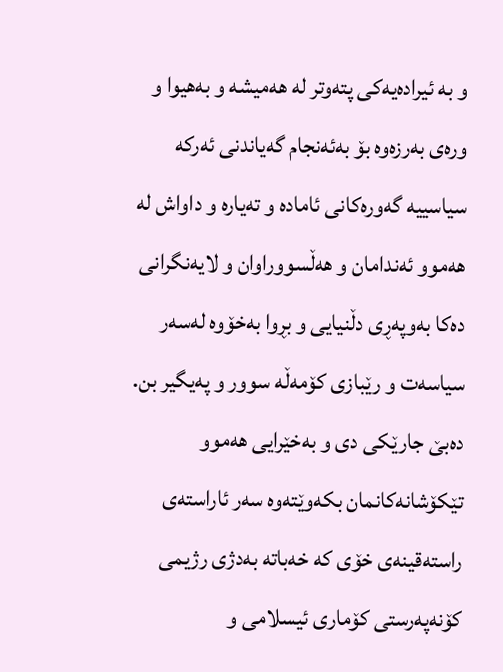و به‌ ئیراده‌یه‌كی‌ پته‌وتر له‌ هه‌میشه‌ و به‌هیوا و وره‌ی‌ به‌رزه‌وه‌ بۆ به‌ئه‌نجام گه‌یاندنی‌ ئه‌ركه‌ سیاسییه‌ گه‌وره‌كانی‌ ئاماده‌ و ته‌یاره‌ و داواش له‌ هه‌موو ئه‌ندامان و هه‌ڵسووراوان و لایه‌نگرانی‌ ده‌كا به‌وپه‌ڕی‌ دڵنیایی‌ و بڕوا به‌خۆوه‌ له‌سه‌ر سیاسه‌ت و رێبازی‌ كۆمه‌ڵه‌ سوور و په‌یگیر بن. ده‌بێ‌ جارێكی‌ دی‌ و به‌خێرایی‌ هه‌موو تێكۆشانه‌كانمان بكه‌وێته‌وه‌ سه‌ر ئاراسته‌ی‌ راسته‌قینه‌ی‌ خۆی‌ كه‌ خه‌باته‌ به‌دژی‌ رژیمی‌ كۆنه‌په‌رستی‌ كۆماری‌ ئیسلامی‌ و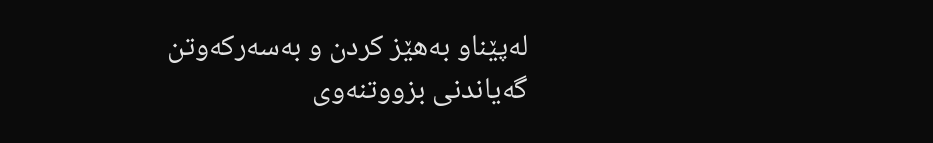له‌پێناو به‌هێز كردن و به‌سه‌ركه‌وتن گه‌یاندنی‌ بزووتنه‌وی‌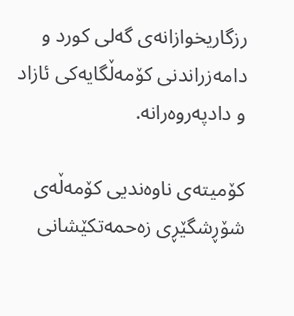رزگاریخوازانه‌ی‌ گه‌لی‌ كورد و دامه‌زراندنی‌ كۆمه‌ڵگایه‌كی‌ ئازاد و دادپه‌روه‌رانه‌.

كۆمیته‌ی‌ ناوه‌ندیی‌ كۆمه‌ڵه‌ی‌ شۆڕشگێڕی‌ زه‌حمه‌تكێشانی‌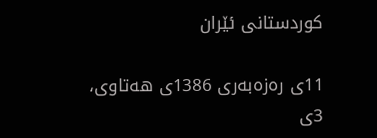كوردستانی‌ ئێران

11ی‌ ره‌زه‌به‌ری‌ 1386ی‌ هه‌تاوی‌، 3ی‌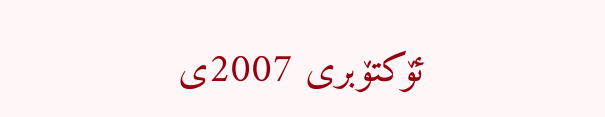ئۆكتۆبری‌ 2007ی‌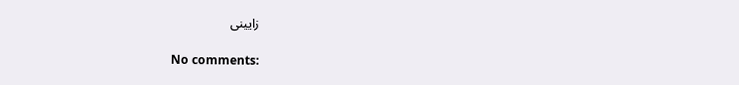زایینی‌

No comments: